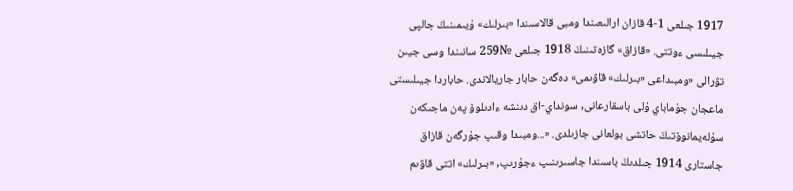1917 جىلعى 1-4 قازان ارالىعىندا ومبى قالاسىندا «بىرلىك» ۇيىمىنىڭ جالپى جيىلىسى ءوتتى. «قازاق» گازەتىنىڭ 1918 جىلعى №259 سانىندا وسى جيىن تۋرالى «ومبىداعى «بىرلىك» قاۋىمى» دەگەن حابار جاريالاندى. حاباردا جيىلىستى ماعجان جۇماباي ۇلى باسقارعانى, سونداي-اق دىنشە ءادىلوۆ پەن ماجىكەن سۇلەيمانوۆتىڭ حاتشى بولعانى جازىلدى. «...ومبىدا وقىپ جۇرگەن قازاق جاستارى 1914 جىلدىڭ باسىندا جاسىرىنىپ ءجۇرىپ, «بىرلىك» اتتى قاۋىم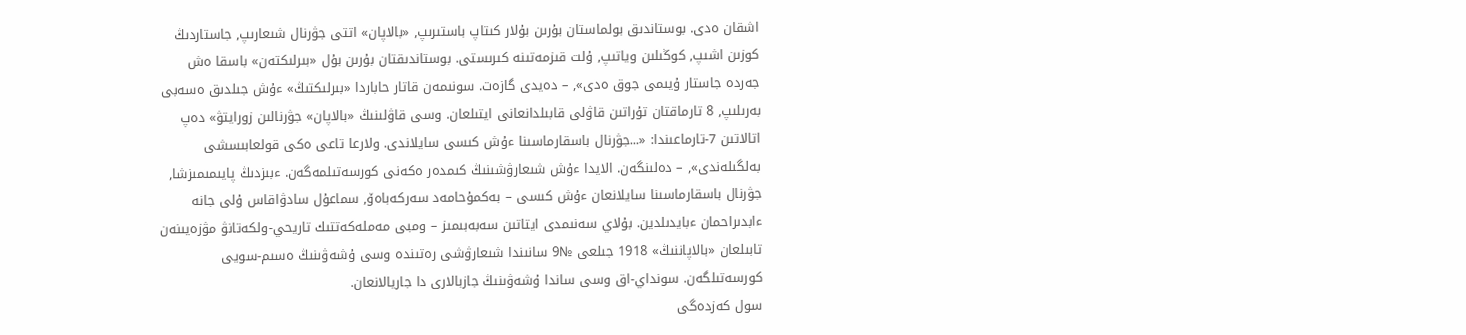اشقان ەدى. بوستاندىق بولماستان بۇرىن بۇلار كىتاپ باستىرىپ, «بالاپان» اتتى جۋرنال شىعارىپ, جاستاردىڭ كوزىن اشىپ, كوڭىلىن وياتىپ, ۇلت قىزمەتىنە كىرىستى. بوستاندىقتان بۇرىن بۇل «بىرلىكتەن» باسقا ەش جەردە جاستار ۇيىمى جوق ەدى», – دەيدى گازەت. سونىمەن قاتار حاباردا «بىرلىكتىڭ» ءۇش جىلدىق ەسەبى بەرىلىپ, 8 تارماقتان تۇراتىن قاۋلى قابىلدانعانى ايتىلعان. وسى قاۋلىنىڭ «بالاپان» جۋرنالىن زورايتۋ» دەپ اتالاتىن 7-تارماعىندا: «...جۋرنال باسقارماسىنا ءۇش كىسى سايلاندى. ولارعا تاعى ەكى قولعابىسشى بەلگىلەندى», – دەلىنگەن. الايدا ءۇش شىعارۋشىنىڭ كىمدەر ەكەنى كورسەتىلمەگەن. ءبىزدىڭ پايىمىمىزشا, جۋرنال باسقارماسىنا سايلانعان ءۇش كىسى – بەكمۇحامەد سەركەباەۆ, سماعۇل سادۋاقاس ۇلى جانە ءابدىراحمان ءبايدىلدين. بۇلاي سەنىمدى ايتاتىن سەبەبىمىز – ومبى مەملەكەتتىك تاريحي-ولكەتانۋ مۋزەيىنەن تابىلعان «بالاپاننىڭ» 1918 جىلعى №9 سانىندا شىعارۋشى رەتىندە وسى ۇشەۋىنىڭ ەسىم-سويى كورسەتىلگەن. سونداي-اق وسى ساندا ۇشەۋىنىڭ جازبالارى دا جاريالانعان.
سول كەزدەگى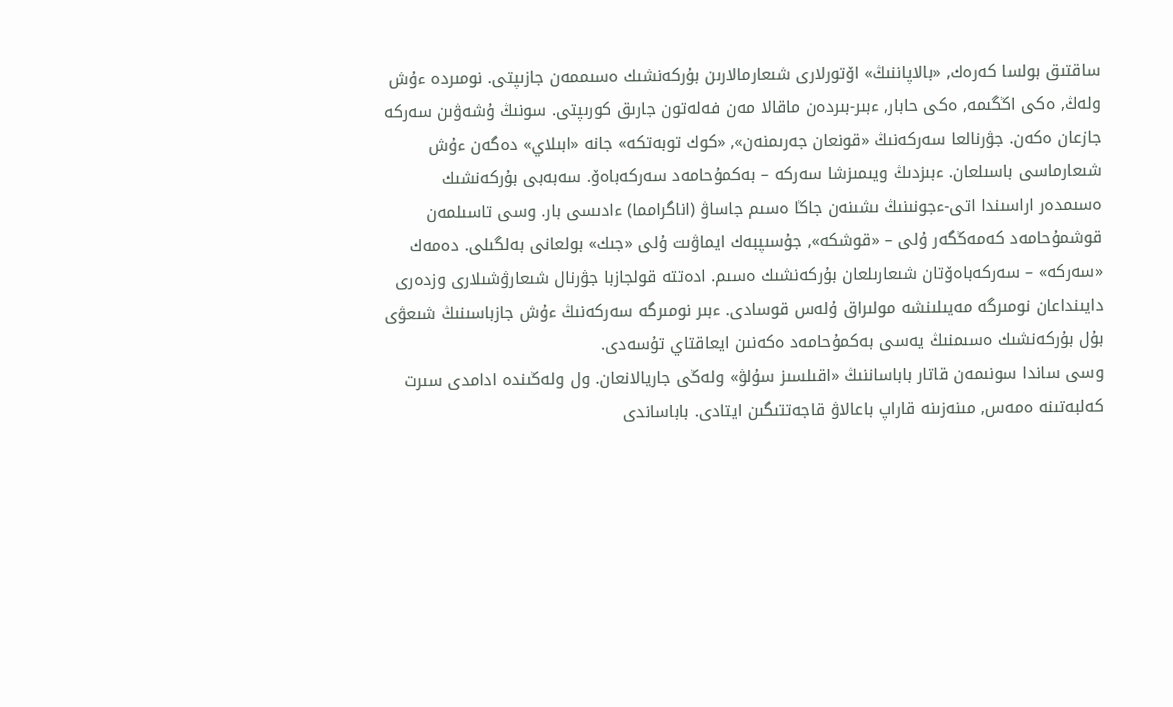ساقتىق بولسا كەرەك, «بالاپاننىڭ» اۆتورلارى شىعارمالارىن بۇركەنشىك ەسىممەن جازىپتى. نومىردە ءۇش ولەڭ, ەكى اڭگىمە, ەكى حابار, ءبىر-بىردەن ماقالا مەن فەلەتون جارىق كورىپتى. سونىڭ ۇشەۋىن سەركە جازعان ەكەن. جۋرنالعا سەركەنىڭ «قونعان جەرىمنەن», «كوك توبەتكە» جانە «ابىلاي» دەگەن ءۇش شىعارماسى باسىلعان. ءبىزدىڭ ويىمىزشا سەركە – بەكمۇحامەد سەركەباەۆ. سەبەبى بۇركەنشىك ەسىمدەر اراسىندا اتى-ءجونىنىڭ ىشىنەن جاڭا ەسىم جاساۋ (اناگرامما) ءادىسى بار. وسى تاسىلمەن قوشمۇحامەد كەمەڭگەر ۇلى – «قوشكە», جۇسىپبەك ايماۋىت ۇلى «جىك» بولعانى بەلگىلى. دەمەك «سەركە» – سەركەباەۆتان شىعارىلعان بۇركەنشىك ەسىم. ادەتتە قولجازبا جۋرنال شىعارۋشىلارى وزدەرى دايىنداعان نومىرگە مەيىلىنشە مولىراق ۇلەس قوسادى. ءبىر نومىرگە سەركەنىڭ ءۇش جازباسىنىڭ شىعۋى بۇل بۇركەنشىك ەسىمنىڭ يەسى بەكمۇحامەد ەكەنىن ايعاقتاي تۇسەدى.
وسى ساندا سونىمەن قاتار باباساننىڭ «اقىلسىز سۇلۋ» ولەڭى جاريالانعان. ول ولەڭىندە ادامدى سىرت كەلبەتىنە ەمەس, مىنەزىنە قاراپ باعالاۋ قاجەتتىگىن ايتادى. باباساندى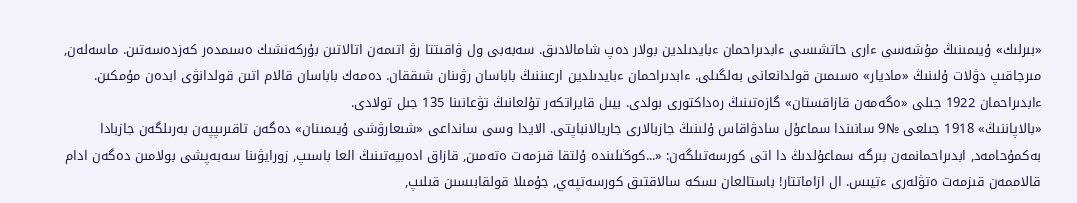«بىرلىك» ۇيىمىنىڭ مۇشەسى ءارى حاتشىسى ءابدىراحمان ءبايدىلدين بولار دەپ شامالادىق. سەبەبى ول ۋاقىتتا رۋ اتىمەن اتالاتىن بۇركەنشىك ەسىمدەر كەزدەسەتىن. ماسەلەن, مىرجاقىپ دۋلات ۇلىنىڭ «ماديار» ەسىمىن قولدانعانى بەلگىلى. ءابدىراحمان ءبايدىلدين ارعىننىڭ باباسان رۋىنان شىققان. دەمەك باباسان قالام اتىن قولدانۋى ابدەن مۇمكىن. ءابدىراحمان 1922 جىلى «ەگەمەن قازاقستان» گازەتىنىڭ رەداكتورى بولدى. بيىل قايراتكەر تۇلعانىڭ تۋعانىنا 135 جىل تولادى.
«بالاپاننىڭ» 1918 جىلعى №9 سانىندا سماعۇل سادۋاقاس ۇلىنىڭ جازبالارى جاريالانباپتى. الايدا وسى سانداعى «شىعارۋشى ۇيىمىنان» دەگەن تاقىرىپپەن بەرىلگەن جازبادا بەكمۇحامەد, ابدىراحمانمەن بىرگە سماعۇلدىڭ دا اتى كورسەتىلگەن: «...كوڭىلىندە ۇلتقا قىزمەت ەتەمىن, قازاق ادەبيەتىنىڭ العا باسىپ, زورايۋىنا سەبەپشى بولامىن دەگەن ادام قالاممەن قىزمەت ەتۋلەرى ءتيىس. ال ازاماتتار! باستالعان ىسكە سالاقتىق كورسەتپەي, جۇمىلا قولقابىسىن قىلىپ,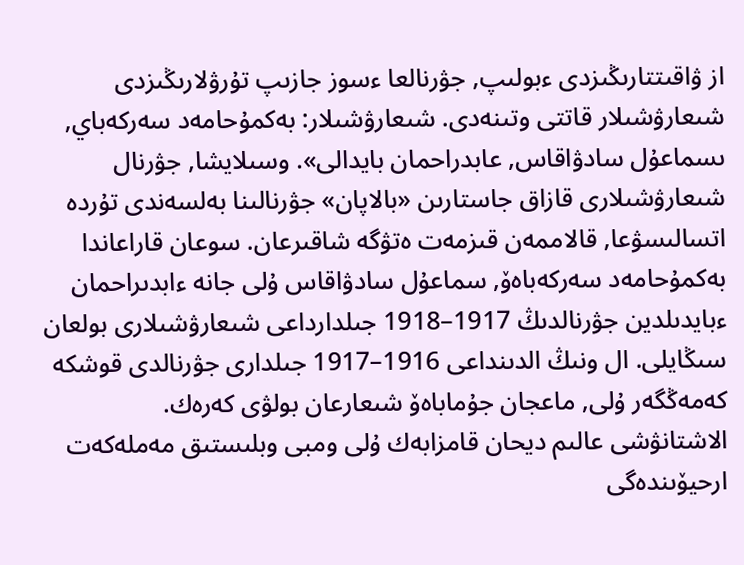از ۋاقىتتارىڭىزدى ءبولىپ, جۋرنالعا ءسوز جازىپ تۇرۋلارىڭىزدى شىعارۋشىلار قاتتى وتىنەدى. شىعارۋشىلار: بەكمۇحامەد سەركەباي, ىسماعۇل سادۋاقاس, عابدراحمان بايدالى». وسىلايشا, جۋرنال شىعارۋشىلارى قازاق جاستارىن «بالاپان» جۋرنالىنا بەلسەندى تۇردە اتسالىسۋعا, قالاممەن قىزمەت ەتۋگە شاقىرعان. سوعان قاراعاندا بەكمۇحامەد سەركەباەۆ, سماعۇل سادۋاقاس ۇلى جانە ءابدىراحمان ءبايدىلدين جۋرنالدىڭ 1917–1918 جىلدارداعى شىعارۋشىلارى بولعان سىڭايلى. ال ونىڭ الدىنداعى 1916–1917 جىلدارى جۋرنالدى قوشكە كەمەڭگەر ۇلى, ماعجان جۇماباەۆ شىعارعان بولۋى كەرەك.
الاشتانۋشى عالىم ديحان قامزابەك ۇلى ومبى وبلىستىق مەملەكەت ارحيۆىندەگى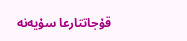قۇجاتتارعا سۇيەنە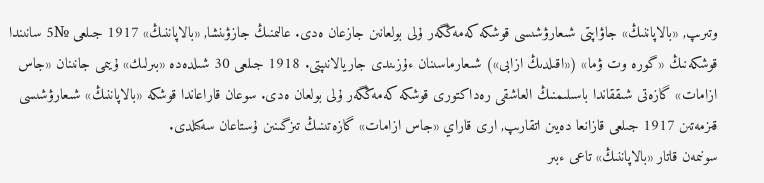وتىرىپ, «بالاپاننىڭ» جاۋاپتى شىعارۋشىسى قوشكە كەمەڭگەر ۇلى بولعانىن جازعان ەدى. عالىمنىڭ جازۋىنشا, «بالاپاننىڭ» 1917 جىلعى №5 سانىندا قوشكەنىڭ «گورە وت ۋما» («اقىلدىڭ ازابى») شىعارماسىنان ءۇزىندى جاريالانىپتى. 1918 جىلعى 30 شىلدەدە «بىرلىك» ۇيىمى جانىنان «جاس ازامات» گازەتى شىققاندا باسىلىمنىڭ العاشقى رەداكتورى قوشكە كەمەڭگەر ۇلى بولعان ەدى. سوعان قاراعاندا قوشكە «بالاپاننىڭ» شىعارۋشىسى قىزمەتىن 1917 جىلعى قازانعا دەيىن اتقارىپ, ارى قاراي «جاس ازامات» گازەتىنىڭ تىزگىنىن ۇستاعان سەكىلدى.
سونىمەن قاتار «بالاپاننىڭ» تاعى ءبىر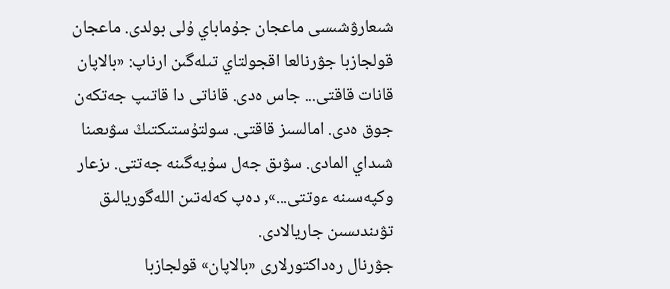شىعارۋشىسى ماعجان جۇماباي ۇلى بولدى. ماعجان قولجازبا جۋرنالعا اقجولتاي تىلەگىن ارناپ: «بالاپان قانات قاقتى... جاس ەدى. قاناتى دا قاتىپ جەتكەن جوق ەدى. امالسىز قاقتى. سولتۇستىكتىڭ سۋىعىنا شىداي المادى. سۋىق جەل سۇيەگىنە جەتتى. ىزعار وكپەسىنە ءوتتى...», دەپ كەلەتىن اللەگوريالىق تۋىندىسىن جاريالادى.
جۋرنال رەداكتورلارى «بالاپان» قولجازبا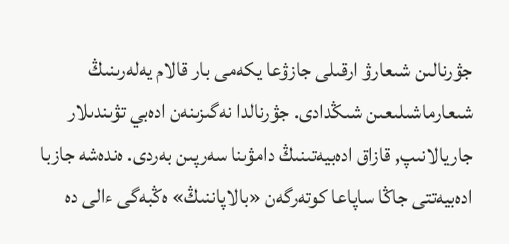جۋرنالىن شىعارۋ ارقىلى جازۋعا يكەمى بار قالام يەلەرىنىڭ شىعارماشىلىعىن شىڭدادى. جۋرنالدا نەگىزىنەن ادەبي تۋىندىلار جاريالانىپ, قازاق ادەبيەتىنىڭ دامۋىنا سەرپىن بەردى. ەندەشە جازبا ادەبيەتتى جاڭا ساپاعا كوتەرگەن «بالاپاننىڭ» ەڭبەگى ءالى دە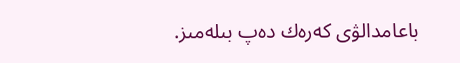باعامدالۋى كەرەك دەپ بىلەمىز.